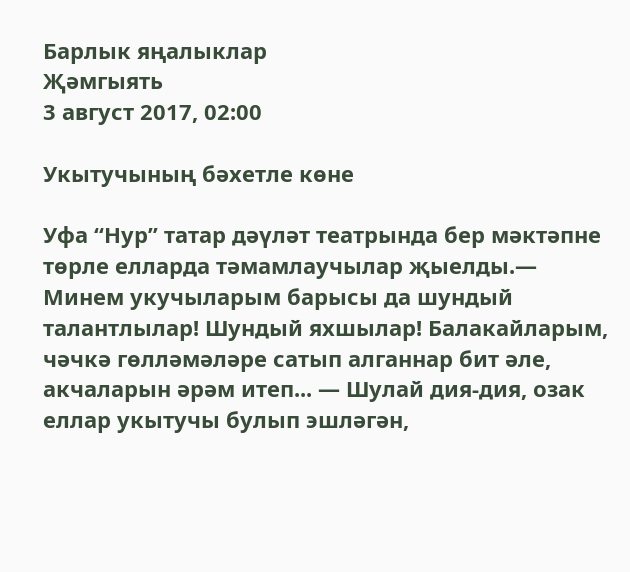Барлык яңалыклар
Җәмгыять
3 август 2017, 02:00

Укытучының бәхетле көне

Уфа “Нур” татар дәүләт театрында бер мәктәпне төрле елларда тәмамлаучылар җыелды.— Минем укучыларым барысы да шундый талантлылар! Шундый яхшылар! Балакайларым, чәчкә гөлләмәләре сатып алганнар бит әле, акчаларын әрәм итеп... — Шулай дия-дия, озак еллар укытучы булып эшләгән,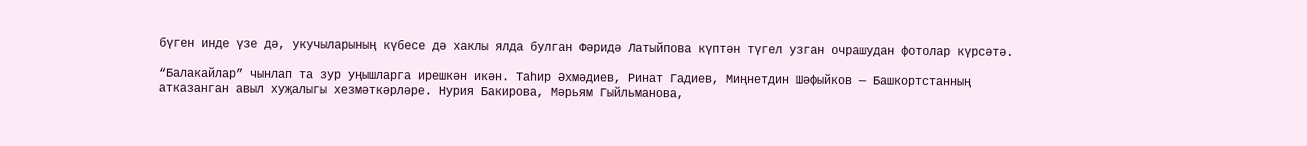бүген инде үзе дә, укучыларының күбесе дә хаклы ялда булган Фәридә Латыйпова күптән түгел узган очрашудан фотолар күрсәтә.

“Балакайлар” чынлап та зур уңышларга ирешкән икән. Таһир Әхмәдиев, Ринат Гадиев, Миңнетдин Шәфыйков — Башкортстанның атказанган авыл хуҗалыгы хезмәткәрләре. Нурия Бакирова, Мәрьям Гыйльманова,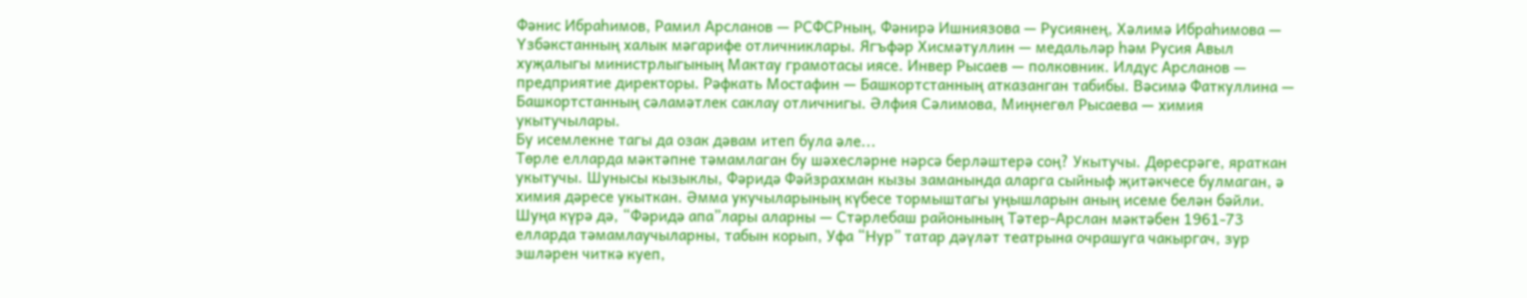Фәнис Ибраһимов, Рамил Арсланов — РСФСРның, Фәнирә Ишниязова — Русиянең, Хәлимә Ибраһимова — Үзбәкстанның халык мәгарифе отличниклары. Ягъфәр Хисмәтуллин — медальләр һәм Русия Авыл хуҗалыгы министрлыгының Мактау грамотасы иясе. Инвер Рысаев — полковник. Илдус Арсланов — предприятие директоры. Рәфкать Мостафин — Башкортстанның атказанган табибы. Вәсимә Фаткуллина — Башкортстанның сәламәтлек саклау отличнигы. Әлфия Сәлимова, Миңнегөл Рысаева — химия укытучылары.
Бу исемлекне тагы да озак дәвам итеп була әле...
Төрле елларда мәктәпне тәмамлаган бу шәхесләрне нәрсә берләштерә соң? Укытучы. Дөресрәге, яраткан укытучы. Шунысы кызыклы, Фәридә Фәйзрахман кызы заманында аларга сыйныф җитәкчесе булмаган, ә химия дәресе укыткан. Әмма укучыларының күбесе тормыштагы уңышларын аның исеме белән бәйли. Шуңа күрә дә, “Фәридә апа”лары аларны — Стәрлебаш районының Тәтер-Арслан мәктәбен 1961-73 елларда тәмамлаучыларны, табын корып, Уфа “Нур” татар дәүләт театрына очрашуга чакыргач, зур эшләрен читкә куеп,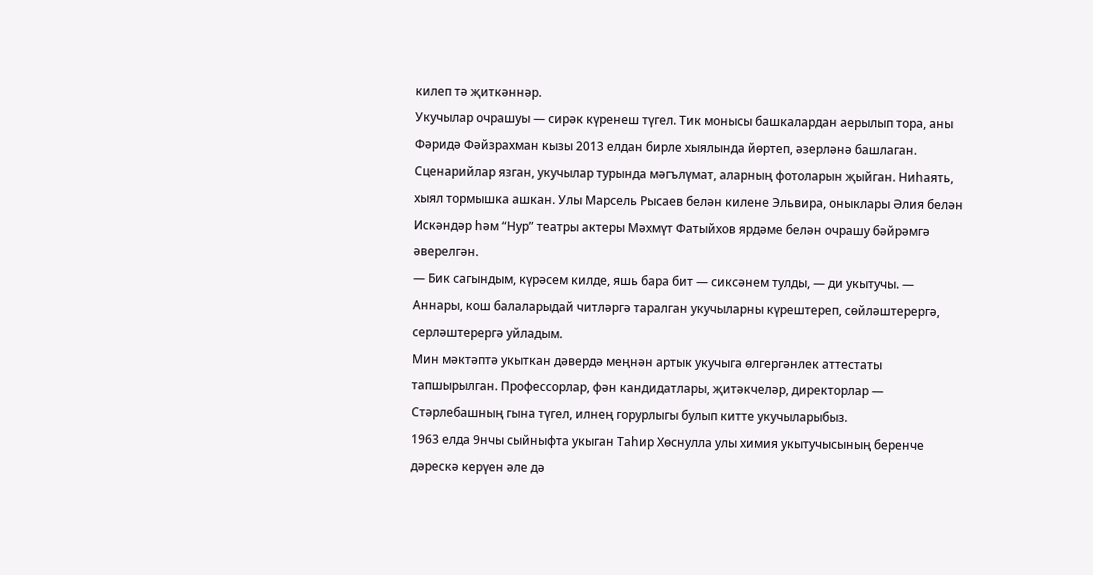килеп тә җиткәннәр.
Укучылар очрашуы — сирәк күренеш түгел. Тик монысы башкалардан аерылып тора, аны Фәридә Фәйзрахман кызы 2013 елдан бирле хыялында йөртеп, әзерләнә башлаган. Сценарийлар язган, укучылар турында мәгълүмат, аларның фотоларын җыйган. Ниһаять, хыял тормышка ашкан. Улы Марсель Рысаев белән килене Эльвира, оныклары Әлия белән Искәндәр һәм “Нур” театры актеры Мәхмүт Фатыйхов ярдәме белән очрашу бәйрәмгә әверелгән.
— Бик сагындым, күрәсем килде, яшь бара бит — сиксәнем тулды, — ди укытучы. — Аннары, кош балаларыдай читләргә таралган укучыларны күрештереп, сөйләштерергә, серләштерергә уйладым.
Мин мәктәптә укыткан дәвердә меңнән артык укучыга өлгергәнлек аттестаты тапшырылган. Профессорлар, фән кандидатлары, җитәкчеләр, директорлар — Стәрлебашның гына түгел, илнең горурлыгы булып китте укучыларыбыз.
1963 елда 9нчы сыйныфта укыган Таһир Хөснулла улы химия укытучысының беренче дәрескә керүен әле дә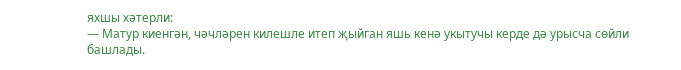яхшы хәтерли:
— Матур киенгән, чәчләрен килешле итеп җыйган яшь кенә укытучы керде дә урысча сөйли башлады.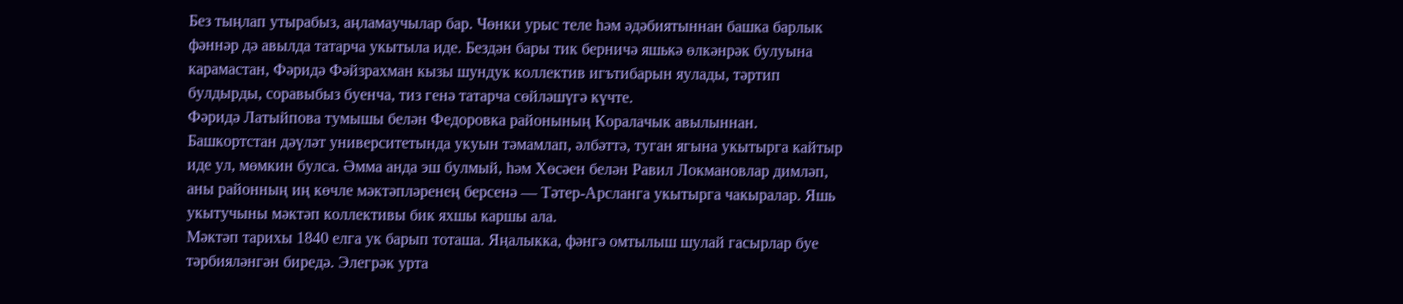Без тыңлап утырабыз, аңламаучылар бар. Чөнки урыс теле һәм әдәбиятыннан башка барлык фәннәр дә авылда татарча укытыла иде. Бездән бары тик берничә яшькә өлкәнрәк булуына карамастан, Фәридә Фәйзрахман кызы шундук коллектив игътибарын яулады, тәртип булдырды, соравыбыз буенча, тиз генә татарча сөйләшүгә күчте.
Фәридә Латыйпова тумышы белән Федоровка районының Коралачык авылыннан. Башкортстан дәүләт университетында укуын тәмамлап, әлбәттә, туган ягына укытырга кайтыр иде ул, мөмкин булса. Әмма анда эш булмый, һәм Хөсәен белән Равил Локмановлар димләп, аны районның иң көчле мәктәпләренең берсенә — Тәтер-Арсланга укытырга чакыралар. Яшь укытучыны мәктәп коллективы бик яхшы каршы ала.
Мәктәп тарихы 1840 елга ук барып тоташа. Яңалыкка, фәнгә омтылыш шулай гасырлар буе тәрбияләнгән биредә. Элегрәк урта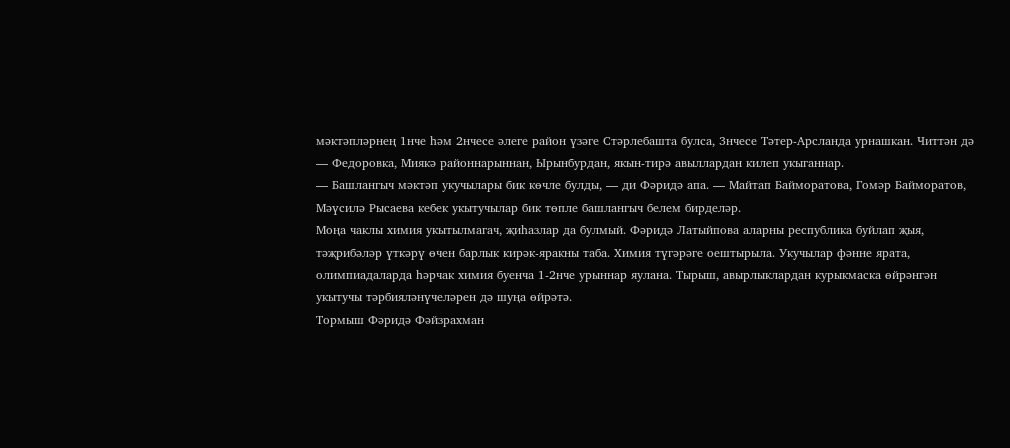мәктәпләрнең 1нче һәм 2нчесе әлеге район үзәге Стәрлебашта булса, 3нчесе Тәтер-Арсланда урнашкан. Читтән дә — Федоровка, Миякә районнарыннан, Ырынбурдан, якын-тирә авыллардан килеп укыганнар.
— Башлангыч мәктәп укучылары бик көчле булды, — ди Фәридә апа. — Майтап Байморатова, Гомәр Байморатов, Мәүсилә Рысаева кебек укытучылар бик төпле башлангыч белем бирделәр.
Моңа чаклы химия укытылмагач, җиһазлар да булмый. Фәридә Латыйпова аларны республика буйлап җыя, тәҗрибәләр үткәрү өчен барлык кирәк-яракны таба. Химия түгәрәге оештырыла. Укучылар фәнне ярата, олимпиадаларда һәрчак химия буенча 1-2нче урыннар яулана. Тырыш, авырлыклардан курыкмаска өйрәнгән укытучы тәрбияләнүчеләрен дә шуңа өйрәтә.
Тормыш Фәридә Фәйзрахман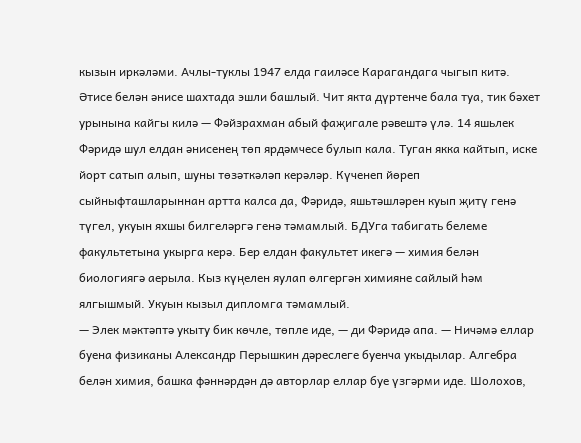кызын иркәләми. Ачлы-туклы 1947 елда гаиләсе Карагандага чыгып китә. Әтисе белән әнисе шахтада эшли башлый. Чит якта дүртенче бала туа, тик бәхет урынына кайгы килә — Фәйзрахман абый фаҗигале рәвештә үлә. 14 яшьлек Фәридә шул елдан әнисенең төп ярдәмчесе булып кала. Туган якка кайтып, иске йорт сатып алып, шуны төзәткәләп керәләр. Күченеп йөреп сыйныфташларыннан артта калса да, Фәридә, яшьтәшләрен куып җитү генә түгел, укуын яхшы билгеләргә генә тәмамлый. БДУга табигать белеме факультетына укырга керә. Бер елдан факультет икегә — химия белән биологиягә аерыла. Кыз күңелен яулап өлгергән химияне сайлый һәм ялгышмый. Укуын кызыл дипломга тәмамлый.
— Элек мәктәптә укыту бик көчле, төпле иде, — ди Фәридә апа. — Ничәмә еллар буена физиканы Александр Перышкин дәреслеге буенча укыдылар. Алгебра белән химия, башка фәннәрдән дә авторлар еллар буе үзгәрми иде. Шолохов,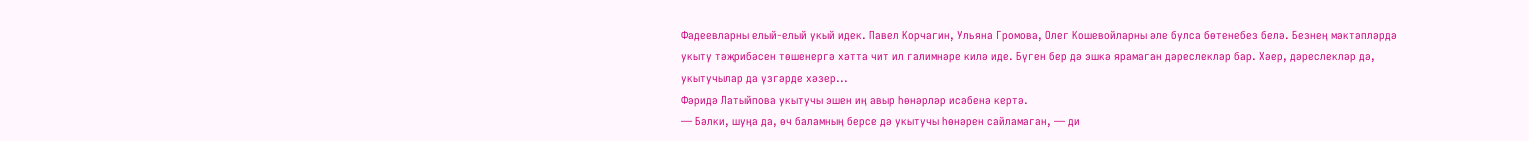Фадеевларны елый-елый укый идек. Павел Корчагин, Ульяна Громова, Олег Кошевойларны әле булса бөтенебез белә. Безнең мәктәпләрдә укыту тәҗрибәсен төшенергә хәтта чит ил галимнәре килә иде. Бүген бер дә эшкә ярамаган дәреслекләр бар. Хәер, дәреслекләр дә, укытучылар да үзгәрде хәзер...
Фәридә Латыйпова укытучы эшен иң авыр һөнәрләр исәбенә кертә.
— Бәлки, шуңа да, өч баламның берсе дә укытучы һөнәрен сайламаган, — ди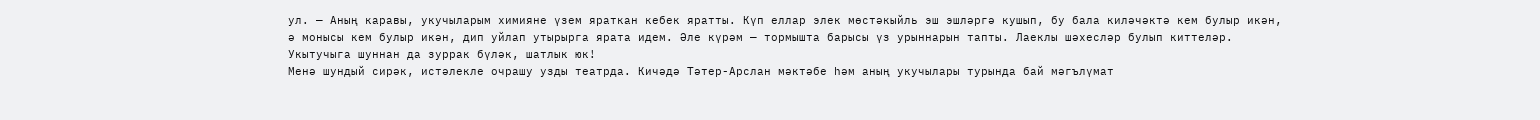ул. — Аның каравы, укучыларым химияне үзем яраткан кебек яратты. Күп еллар элек мөстәкыйль эш эшләргә кушып, бу бала киләчәктә кем булыр икән, ә монысы кем булыр икән, дип уйлап утырырга ярата идем. Әле күрәм — тормышта барысы үз урыннарын тапты. Лаеклы шәхесләр булып киттеләр. Укытучыга шуннан да зуррак бүләк, шатлык юк!
Менә шундый сирәк, истәлекле очрашу узды театрда. Кичәдә Тәтер-Арслан мәктәбе һәм аның укучылары турында бай мәгълүмат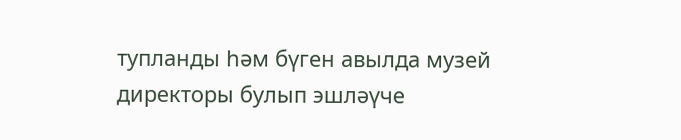тупланды һәм бүген авылда музей директоры булып эшләүче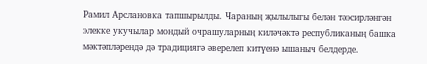Рамил Арслановка тапшырылды. Чараның җылылыгы белән тәэсирләнгән элекке укучылар мондый очрашуларның киләчәктә республиканың башка мәктәпләрендә дә традициягә әверелеп китүенә ышаныч белдерде.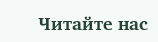Читайте нас